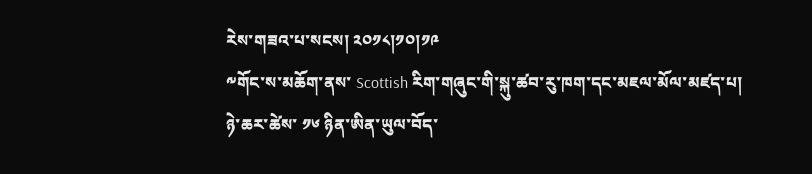རེས་གཟའ་པ་སངས། ༢༠༡༨།༡༠།༡༩
༸གོང་ས་མཆོག་ནས་ Scottish རིག་གཞུང་གི་སྐུ་ཚབ་རུ་ཁག་དང་མཇལ་མོལ་མཛད་པ།
ཉེ་ཆར་ཚེས་ ༡༦ ཉིན་ཨིན་ཡུལ་བོད་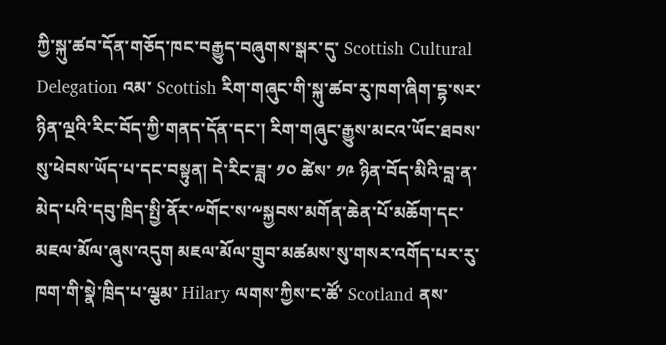ཀྱི་སྐུ་ཚབ་དོན་གཅོད་ཁང་བརྒྱུད་བཞུགས་སྒར་དུ་ Scottish Cultural Delegation འམ་ Scottish རིག་གཞུང་གི་སྐུ་ཚབ་རུ་ཁག་ཞིག་དྷ་སར་ཉིན་ལྔའི་རིང་བོད་ཀྱི་གནད་དོན་དང་། རིག་གཞུང་རྒྱུས་མངའ་ཡོང་ཐབས་སུ་ཕེབས་ཡོད་པ་དང་བསྟུན། དེ་རིང་ཟླ་ ༡༠ ཚེས་ ༡༩ ཉིན་བོད་མིའི་བླ་ན་མེད་པའི་དབུ་ཁྲིད་སྤྱི་ནོར་༸གོང་ས་༸སྐྱབས་མགོན་ཆེན་པོ་མཆོག་དང་མཇལ་མོལ་ཞུས་འདུག མཇལ་མོལ་གྲུབ་མཚམས་སུ་གསར་འགོད་པར་རུ་ཁག་གི་སྣེ་ཁྲིད་པ་ལྕམ་ Hilary ལགས་ཀྱིས་ང་ཚོ་ Scotland ནས་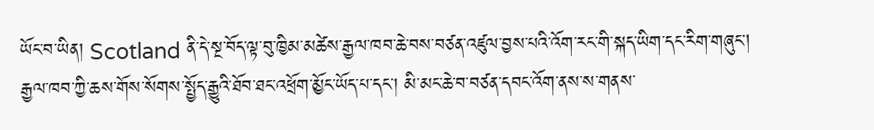ཡོང་བ་ཡིན། Scotland ནི་དེ་སྔ་བོད་ལྟ་བུ་ཁྱིམ་མཚེས་རྒྱལ་ཁབ་ཆེ་བས་བཙན་འཛུལ་བྱས་པའི་འོག་རང་གི་སྐད་ཡིག་དང་རིག་གཞུང། རྒྱལ་ཁབ་ཀྱི་ཆས་གོས་སོགས་སྤྱོད་རྒྱུའི་ཐོབ་ཐང་འཕྲོག་མྱོང་ཡོད་པ་དང་། མི་མང་ཆེ་བ་བཙན་དབང་འོག་ནས་ས་གནས་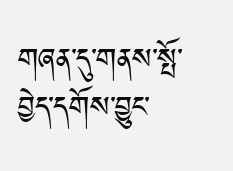གཞན་དུ་གནས་སྤོ་བྱེད་དགོས་བྱུང་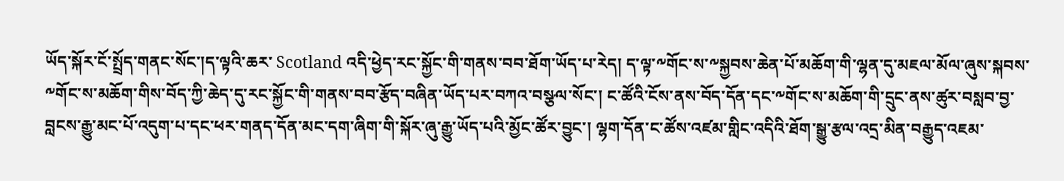ཡོད་སྐོར་ངོ་སྤྲོད་གནང་སོང་།ད་ལྟའི་ཆར་ Scotland འདི་ཕྱེད་རང་སྐྱོང་གི་གནས་བབ་ཐོག་ཡོད་པ་རེད། ད་ལྟ་༸གོང་ས་༸སྐྱབས་ཆེན་པོ་མཆོག་གི་ལྷན་དུ་མཇལ་མོལ་ཞུས་སྐབས་༸གོང་ས་མཆོག་གིས་བོད་ཀྱི་ཆེད་དུ་རང་སྐྱོང་གི་གནས་བབ་རྩོད་བཞིན་ཡོད་པར་བཀའ་བསྩལ་སོང་། ང་ཚོའི་ངོས་ནས་བོད་དོན་དང་༸གོང་ས་མཆོག་གི་དྲུང་ནས་ཚུར་བསླབ་བྱ་བླངས་རྒྱུ་མང་པོ་འདུག་པ་དང་ཕར་གནད་དོན་མང་དག་ཞིག་གི་སྐོར་ཞུ་རྒྱུ་ཡོད་པའི་མྱོང་ཚོར་བྱུང་། ལྷག་དོན་ང་ཚོས་འཛམ་གླིང་འདིའི་ཐོག་སྒྱུ་རྩལ་འདྲ་མིན་བརྒྱུད་འཇམ་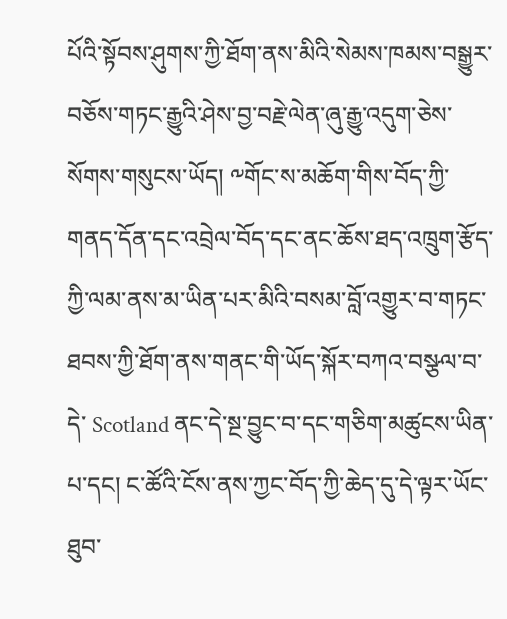པོའི་སྟོབས་ཤུགས་ཀྱི་ཐོག་ནས་མིའི་སེམས་ཁམས་བསྒྱུར་བཅོས་གཏང་རྒྱུའི་ཤེས་བྱ་བརྗེ་ལེན་ཞུ་རྒྱུ་འདུག་ཅེས་སོགས་གསུངས་ཡོད། ༸གོང་ས་མཆོག་གིས་བོད་ཀྱི་གནད་དོན་དང་འབྲེལ་བོད་དང་ནང་ཆོས་ཐད་འཁྲུག་རྩོད་ཀྱི་ལམ་ནས་མ་ཡིན་པར་མིའི་བསམ་བློ་འགྱུར་བ་གཏང་ཐབས་ཀྱི་ཐོག་ནས་གནང་གི་ཡོད་སྐོར་བཀའ་བསྩལ་བ་དེ་ Scotland ནང་དེ་སྔ་བྱུང་བ་དང་གཅིག་མཚུངས་ཡིན་པ་དང། ང་ཚོའི་ངོས་ནས་ཀྱང་བོད་ཀྱི་ཆེད་དུ་དེ་ལྟར་ཡོང་ཐུབ་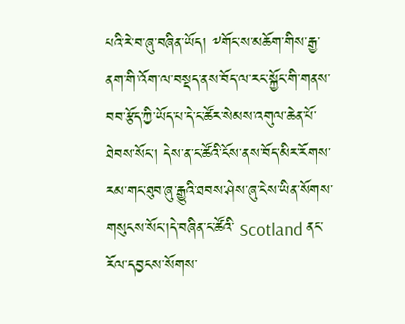པའི་རེ་བ་ཞུ་བཞིན་ཡོད། ༸གོང་ས་མཆོག་གིས་རྒྱ་ནག་གི་འོག་ལ་བསྡད་ནས་བོད་ལ་རང་སྐྱོང་གི་གནས་བབ་རྩོད་ཀྱི་ཡོད་པ་དེ་ང་ཚོར་སེམས་འགུལ་ཆེན་པོ་ཐེབས་སོང་། དེས་ན་ང་ཚོའི་ངོས་ནས་བོད་མིར་རོགས་རམ་གང་ཐུབ་ཞུ་རྒྱུའི་ཐབས་ཤེས་ཞུ་ངེས་ཡིན་སོགས་གསུངས་སོང་།དེ་བཞིན་ང་ཚོའི་ Scotland ནང་རོལ་དབྱངས་སོགས་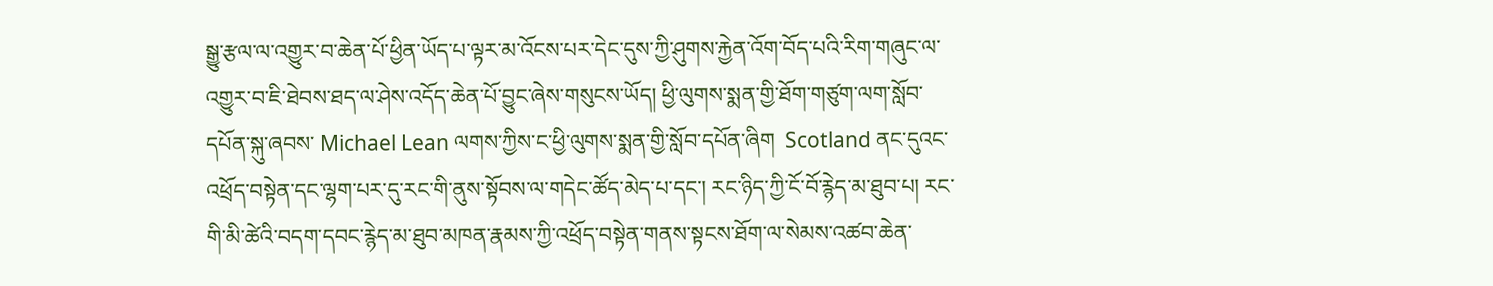སྒྱུ་རྩལ་ལ་འགྱུར་བ་ཆེན་པོ་ཕྱིན་ཡོད་པ་ལྟར་མ་འོངས་པར་དེང་དུས་ཀྱི་ཤུགས་རྐྱེན་འོག་བོད་པའི་རིག་གཞུང་ལ་འགྱུར་བ་ཇི་ཐེབས་ཐད་ལ་ཤེས་འདོད་ཆེན་པོ་བྱུང་ཞེས་གསུངས་ཡོད། ཕྱི་ལུགས་སྨན་གྱི་ཐོག་གཙུག་ལག་སློབ་དཔོན་སྐུ་ཞབས་ Michael Lean ལགས་ཀྱིས་ང་ཕྱི་ལུགས་སྨན་གྱི་སློབ་དཔོན་ཞིག  Scotland ནང་དུའང་འཕྲོད་བསྟེན་དང་ལྷག་པར་དུ་རང་གི་ནུས་སྟོབས་ལ་གདེང་ཚོད་མེད་པ་དང་། རང་ཉིད་ཀྱི་ངོ་བོ་རྙེད་མ་ཐུབ་པ། རང་གི་མི་ཚེའི་བདག་དབང་རྙེད་མ་ཐུབ་མཁན་རྣམས་ཀྱི་འཕྲོད་བསྟེན་གནས་སྟངས་ཐོག་ལ་སེམས་འཚབ་ཆེན་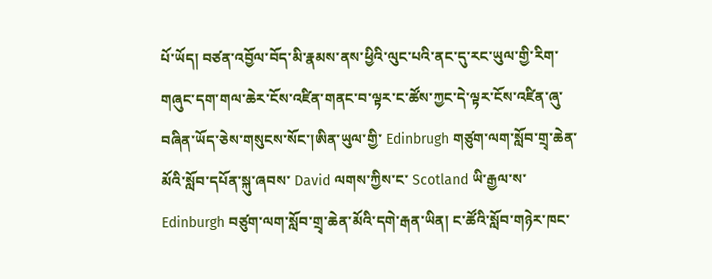པོ་ཡོད། བཙན་འབྱོལ་བོད་མི་རྣམས་ནས་ཕྱིའི་ལུང་པའི་ནང་དུ་རང་ཡུལ་གྱི་རིག་གཞུང་དག་གལ་ཆེར་ངོས་འཛིན་གནང་བ་ལྟར་ང་ཚོས་ཀྱང་དེ་ལྟར་ངོས་འཛིན་ཞུ་བཞིན་ཡོད་ཅེས་གསུངས་སོང་།ཨིན་ཡུལ་གྱི་ Edinbrugh གཙུག་ལག་སློབ་གྲྭ་ཆེན་མོའི་སློབ་དཔོན་སྐུ་ཞབས་ David ལགས་ཀྱིས་ང་ Scotland ཡི་རྒྱལ་ས་ Edinburgh བཙུག་ལག་སློབ་གྲྭ་ཆེན་མོའི་དགེ་རྒན་ཡིན། ང་ཚོའི་སློབ་གཉེར་ཁང་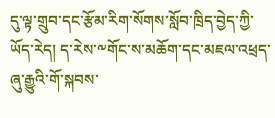དུ་ལྟ་གྲུབ་དང་རྩོམ་རིག་སོགས་སློབ་ཁྲིད་བྱེད་ཀྱི་ཡོད་རེད། ད་རེས་༸གོང་ས་མཆོག་དང་མཇལ་འཕྲད་ཞུ་རྒྱུའི་གོ་སྐབས་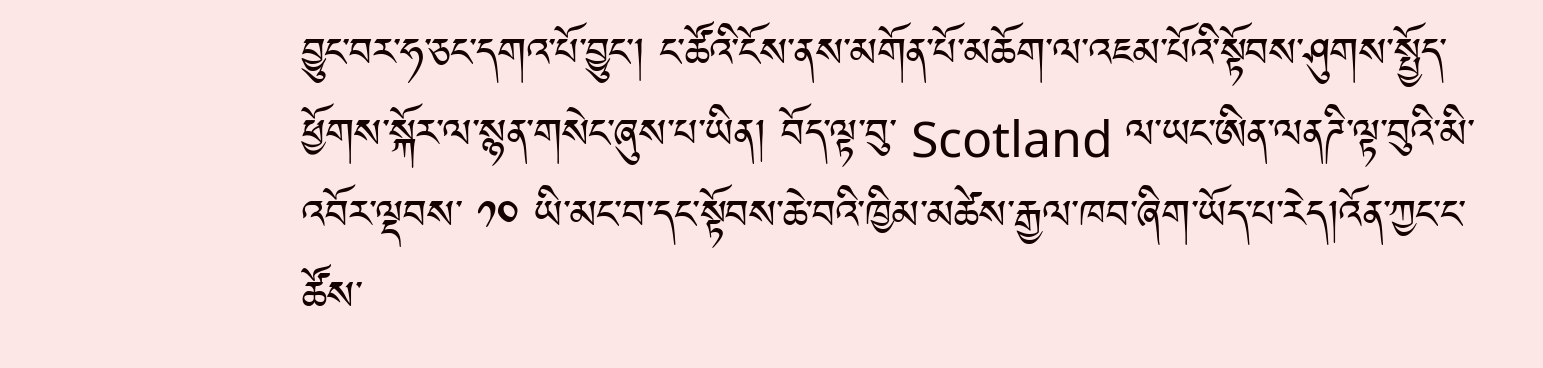བྱུང་བར་ཧ་ཅང་དགའ་པོ་བྱུང། ང་ཚོའི་ངོས་ནས་མགོན་པོ་མཆོག་ལ་འཇམ་པོའི་སྟོབས་ཤུགས་སྤྱོད་ཕྱོགས་སྐོར་ལ་སྙན་གསེང་ཞུས་པ་ཡིན། བོད་ལྟ་བུ་ Scotland ལ་ཡང་ཨིན་ལནཌི་ལྟ་བུའི་མི་འབོར་ལྡབས་ ༡༠ ཡི་མང་བ་དང་སྟོབས་ཆེ་བའི་ཁྱིམ་མཚེས་རྒྱལ་ཁབ་ཞིག་ཡོད་པ་རེད།འོན་ཀྱང་ང་ཚོས་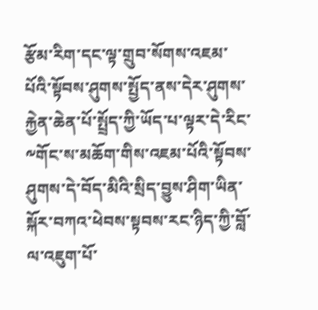རྩོམ་རིག་དང་ལྟ་གྲུབ་སོགས་འཇམ་པོའི་སྟོབས་ཤུགས་སྤྱོད་ནས་དེར་ཤུགས་རྐྱེན་ཆེན་པོ་སྤྲོད་ཀྱི་ཡོད་པ་ལྟར་དེ་རིང་༸གོང་ས་མཆོག་གིས་འཇམ་པོའི་སྟོབས་ཤུགས་དེ་བོད་མིའི་སྲིད་བྱུས་ཤིག་ཡིན་སྐོར་བཀའ་ཕེབས་སྟབས་རང་ཉིད་ཀྱི་བློ་ལ་འཇུག་པོ་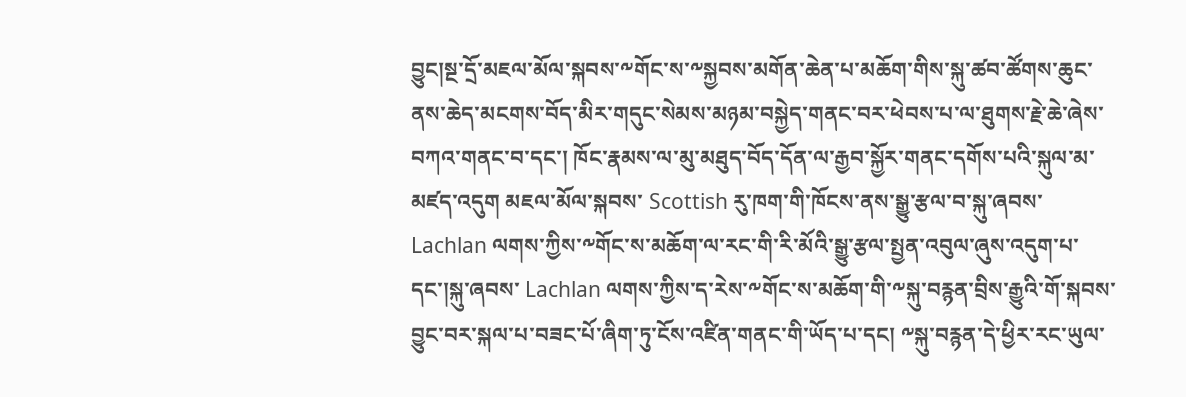བྱུང།སྔ་དྲོ་མཇལ་མོལ་སྐབས་༸གོང་ས་༸སྐྱབས་མགོན་ཆེན་པ་མཆོག་གིས་སྐུ་ཚབ་ཚོགས་ཆུང་ནས་ཆེད་མངགས་བོད་མིར་གདུང་སེམས་མཉམ་བསྐྱེད་གནང་བར་ཕེབས་པ་ལ་ཐུགས་རྗེ་ཆེ་ཞེས་བཀའ་གནང་བ་དང་། ཁོང་རྣམས་ལ་མུ་མཐུད་བོད་དོན་ལ་རྒྱབ་སྐྱོར་གནང་དགོས་པའི་སྐུལ་མ་མཛད་འདུག མཇལ་མོལ་སྐབས་ Scottish རུ་ཁག་གི་ཁོངས་ནས་སྒྱུ་རྩལ་བ་སྐུ་ཞབས་ Lachlan ལགས་ཀྱིས་༸གོང་ས་མཆོག་ལ་རང་གི་རི་མོའི་སྒྱུ་རྩལ་སྤྱན་འབུལ་ཞུས་འདུག་པ་དང་།སྐུ་ཞབས་ Lachlan ལགས་ཀྱིས་ད་རེས་༸གོང་ས་མཆོག་གི་༸སྐུ་བརྙན་བྲིས་རྒྱུའི་གོ་སྐབས་བྱུང་བར་སྐལ་པ་བཟང་པོ་ཞིག་ཏུ་ངོས་འཛིན་གནང་གི་ཡོད་པ་དང། ༸སྐུ་བརྙན་དེ་ཕྱིར་རང་ཡུལ་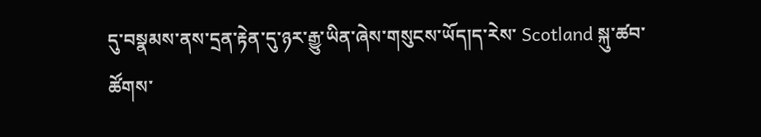དུ་བསྣམས་ནས་དྲན་རྟེན་དུ་ཉར་རྒྱུ་ཡིན་ཞེས་གསུངས་ཡོད།ད་རེས་ Scotland སྐུ་ཚབ་ཚོགས་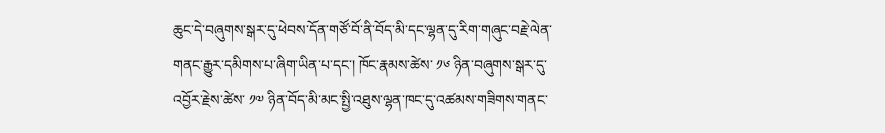ཆུང་དེ་བཞུགས་སྒར་དུ་ཕེབས་དོན་གཙོ་བོ་ནི་བོད་མི་དང་ལྷན་དུ་རིག་གཞུང་བརྗེ་ལེན་གནང་རྒྱུར་དམིགས་པ་ཞིག་ཡིན་པ་དང་། ཁོང་རྣམས་ཚེས་ ༡༦ ཉིན་བཞུགས་སྒར་དུ་འབྱོར་རྗེས་ཚེས་ ༡༧ ཉིན་བོད་མི་མང་སྤྱི་འཐུས་ལྷན་ཁང་དུ་འཚམས་གཟིགས་གནང་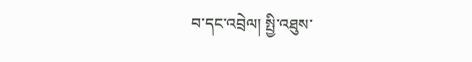བ་དང་འབྲེལ། སྤྱི་འཐུས་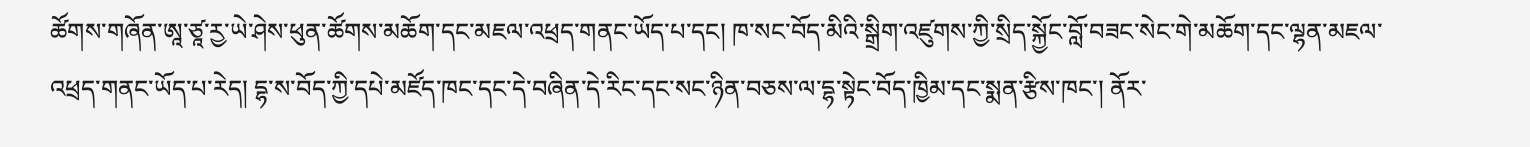ཚོགས་གཞོན་ཨཱ་ཙཱ་རྱ་ཡེ་ཤེས་ཕུན་ཚོགས་མཆོག་དང་མཇལ་འཕྲད་གནང་ཡོད་པ་དང། ཁ་སང་བོད་མིའི་སྒྲིག་འཛུགས་ཀྱི་སྲིད་སྐྱོང་བློ་བཟང་སེང་གེ་མཆོག་དང་ལྷན་མཇལ་འཕྲད་གནང་ཡོད་པ་རེད། དྷ་ས་བོད་ཀྱི་དཔེ་མཛོད་ཁང་དང་དེ་བཞིན་དེ་རིང་དང་སང་ཉིན་བཅས་ལ་དྷ་སྟེང་བོད་ཁྱིམ་དང་སྨན་རྩིས་ཁང་། ནོར་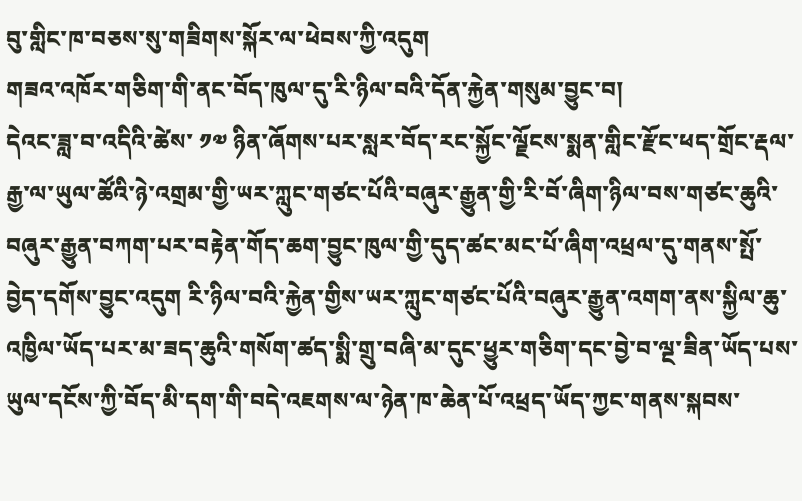བུ་གླིང་ཁ་བཅས་སུ་གཟིགས་སྐོར་ལ་ཕེབས་ཀྱི་འདུག
གཟའ་འཁོར་གཅིག་གི་ནང་བོད་ཁུལ་དུ་རི་ཉིལ་བའི་དོན་རྐྱེན་གསུམ་བྱུང་བ།
དེའང་ཟླ་བ་འདིའི་ཚེས་ ༡༧ ཉིན་ཞོགས་པར་སླར་བོད་རང་སྐྱོང་ལྗོངས་སྨན་གླིང་རྫོང་ཕད་གྲོང་རྡལ་རྒྱ་ལ་ཡུལ་ཚོའི་ཉེ་འགྲམ་གྱི་ཡར་ཀླུང་གཙང་པོའི་བཞུར་རྒྱུན་གྱི་རི་བོ་ཞིག་ཉིལ་བས་གཙང་ཆུའི་བཞུར་རྒྱུན་བཀག་པར་བརྟེན་གོད་ཆག་བྱུང་ཁུལ་གྱི་དུད་ཚང་མང་པོ་ཞིག་འཕྲལ་དུ་གནས་སྤོ་བྱེད་དགོས་བྱུང་འདུག རི་ཉིལ་བའི་རྐྱེན་གྱིས་ཡར་ཀླུང་གཙང་པོའི་བཞུར་རྒྱུན་འགག་ནས་སྐྱིལ་ཆུ་འཁྱིལ་ཡོད་པར་མ་ཟད་ཆུའི་གསོག་ཚད་སྨི་གྲུ་བཞི་མ་དུང་ཕྱུར་གཅིག་དང་བྱེ་བ་ལྔ་ཟིན་ཡོད་པས་ཡུལ་དངོས་ཀྱི་བོད་མི་དག་གི་བདེ་འཇགས་ལ་ཉེན་ཁ་ཆེན་པོ་འཕྲད་ཡོད་ཀྱང་གནས་སྐབས་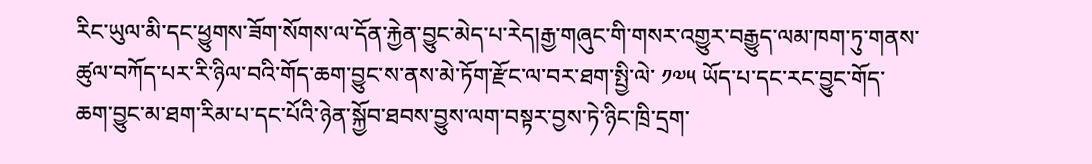རིང་ཡུལ་མི་དང་ཕྱུགས་ཟོག་སོགས་ལ་དོན་རྐྱེན་བྱུང་མེད་པ་རེད།རྒྱ་གཞུང་གི་གསར་འགྱུར་བརྒྱུད་ལམ་ཁག་ཏུ་གནས་ཚུལ་བཀོད་པར་རི་ཉིལ་བའི་གོད་ཆག་བྱུང་ས་ནས་མེ་ཏོག་རྫོང་ལ་བར་ཐག་སྤྱི་ལེ་ ༡༧༥ ཡོད་པ་དང་རང་བྱུང་གོད་ཆག་བྱུང་མ་ཐག་རིམ་པ་དང་པོའི་ཉེན་སྐྱོབ་ཐབས་བྱུས་ལག་བསྟར་བྱས་ཏེ་ཉིང་ཁྲི་དྲག་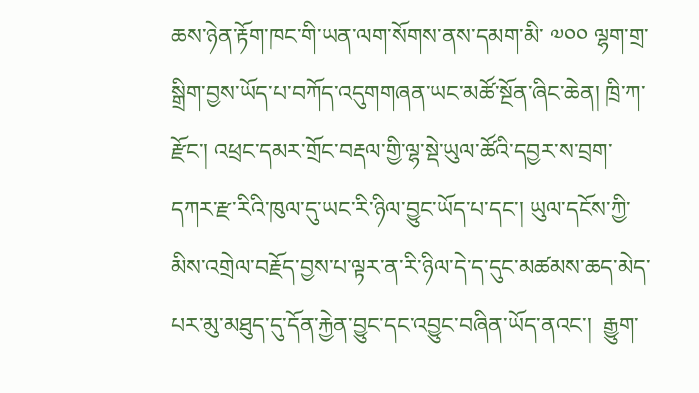ཆས་ཉེན་རྟོག་ཁང་གི་ཡན་ལག་སོགས་ནས་དམག་མི་ ༧༠༠ ལྷག་གྲ་སྒྲིག་བྱས་ཡོད་པ་བཀོད་འདུགགཞན་ཡང་མཚོ་སྔོན་ཞིང་ཆེན། ཁྲི་ཀ་རྫོང་། འཕྲང་དམར་གྲོང་བརྡལ་གྱི་ལྷ་སྡེ་ཡུལ་ཚོའི་དབྱར་ས་བྲག་དཀར་རྫ་རིའི་ཁུལ་དུ་ཡང་རི་ཉིལ་བྱུང་ཡོད་པ་དང་། ཡུལ་དངོས་ཀྱི་མིས་འགྲེལ་བརྗོད་བྱས་པ་ལྟར་ན་རི་ཉིལ་དེ་ད་དུང་མཚམས་ཆད་མེད་པར་མུ་མཐུད་དུ་དོན་རྐྱེན་བྱུང་དང་འབྱུང་བཞིན་ཡོད་ནའང་།  རྒྱུག་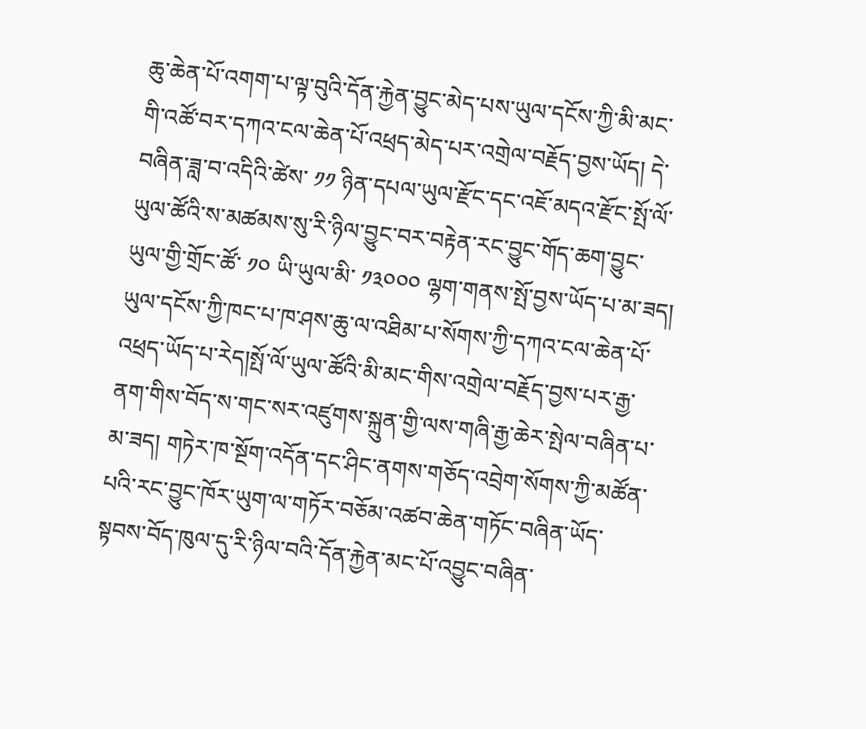ཆུ་ཆེན་པོ་འགག་པ་ལྟ་བུའི་དོན་རྐྱེན་བྱུང་མེད་པས་ཡུལ་དངོས་ཀྱི་མི་མང་གི་འཚོ་བར་དཀའ་ངལ་ཆེན་པོ་འཕྲད་མེད་པར་འགྲེལ་བརྗོད་བྱས་ཡོད། དེ་བཞིན་ཟླ་བ་འདིའི་ཚེས་ ༡༡ ཉིན་དཔལ་ཡུལ་རྫོང་དང་འཇོ་མདའ་རྫོང་སྤོ་ལོ་ཡུལ་ཚོའི་ས་མཚམས་སུ་རི་ཉིལ་བྱུང་བར་བརྟེན་རང་བྱུང་གོད་ཆག་བྱུང་ཡུལ་གྱི་གྲོང་ཚོ་ ༡༠ ཡི་ཡུལ་མི་ ༡༣༠༠༠ ལྷག་གནས་སྤོ་བྱས་ཡོད་པ་མ་ཟད། ཡུལ་དངོས་ཀྱི་ཁང་པ་ཁ་ཤས་ཆུ་ལ་འཐིམ་པ་སོགས་ཀྱི་དཀའ་ངལ་ཆེན་པོ་འཕྲད་ཡོད་པ་རེད།སྤོ་ལོ་ཡུལ་ཚོའི་མི་མང་གིས་འགྲེལ་བརྗོད་བྱས་པར་རྒྱ་ནག་གིས་བོད་ས་གང་སར་འཛུགས་སྐྲུན་གྱི་ལས་གཞི་རྒྱ་ཆེར་སྤེལ་བཞིན་པ་མ་ཟད། གཏེར་ཁ་སྔོག་འདོན་དང་ཤིང་ནགས་གཅོད་འབྲེག་སོགས་ཀྱི་མཚོན་པའི་རང་བྱུང་ཁོར་ཡུག་ལ་གཏོར་བཅོམ་འཚབ་ཆེན་གཏོང་བཞིན་ཡོད་སྟབས་བོད་ཁུལ་དུ་རི་ཉིལ་བའི་དོན་རྐྱེན་མང་པོ་འབྱུང་བཞིན་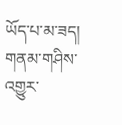ཡོད་པ་མ་ཟད།  གནམ་གཤིས་འགྱུར་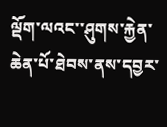ལྡོག་ལའང་་ཤུགས་རྐྱེན་ཆེན་པོ་ཐེབས་ནས་དབྱར་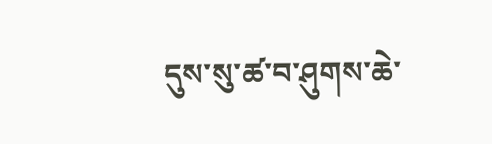དུས་སུ་ཚ་བ་ཤུགས་ཆེ་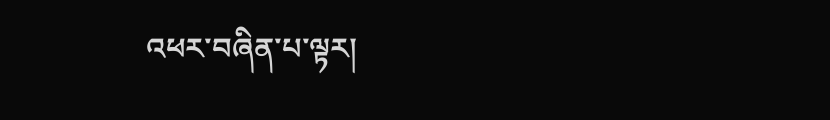འཕར་བཞིན་པ་ལྟར།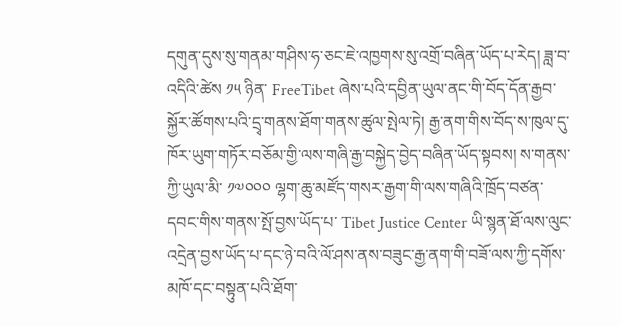དགུན་དུས་སུ་གནམ་གཤིས་ཧ་ཅང་ཇེ་འཁྱགས་སུ་འགྲོ་བཞིན་ཡོད་པ་རེད། ཟླ་བ་འདིའི་ཚེས ༡༥ ཉིན་ FreeTibet ཞེས་པའི་དབྱིན་ཡུལ་ནང་གི་བོད་དོན་རྒྱབ་སྐྱོར་ཚོགས་པའི་དྲྭ་གནས་ཐོག་གནས་ཚུལ་སྤེལ་ཏེ། རྒྱ་ནག་གིས་བོད་ས་ཁུལ་དུ་ཁོར་ཡུག་གཏོར་བཅོམ་གྱི་ལས་གཞི་རྒྱ་བསྐྱེད་བྱེད་བཞིན་ཡོད་སྟབས། ས་གནས་ཀྱི་ཡུལ་མི་ ༡༧༠༠༠ ལྷག་ཆུ་མཛོད་གསར་རྒྱག་གི་ལས་གཞིའི་ཁྲོད་བཙན་དབང་གིས་གནས་སྤོ་བྱས་ཡོད་པ་ Tibet Justice Center ཡི་སྙན་ཐོ་ལས་ལུང་འདྲེན་བྱས་ཡོད་པ་དང་ཉེ་བའི་ལོ་ཤས་ནས་བཟུང་རྒྱ་ནག་གི་བཟོ་ལས་ཀྱི་དགོས་མཁོ་དང་བསྟུན་པའི་ཐོག་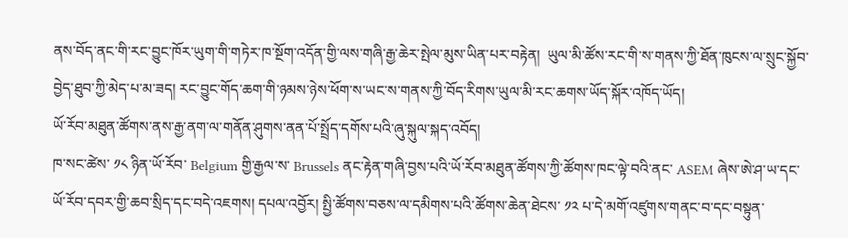ནས་བོད་ནང་གི་རང་བྱུང་ཁོར་ཡུག་གི་གཏེར་ཁ་སྔོག་འདོན་གྱི་ལས་གཞི་རྒྱ་ཆེར་སྤེལ་མུས་ཡིན་པར་བརྟེན།  ཡུལ་མི་ཚོས་རང་གི་ས་གནས་ཀྱི་ཐོན་ཁུངས་ལ་སྲུང་སྐྱོབ་བྱེད་ཐུབ་ཀྱི་མེད་པ་མ་ཟད། རང་བྱུང་གོད་ཆག་གི་ཉམས་ཉེས་ཕོག་ས་ཡང་ས་གནས་ཀྱི་བོད་རིགས་ཡུལ་མི་རང་ཆགས་ཡོད་སྐོར་འཁོད་ཡོད།
ཡོ་རོབ་མཐུན་ཚོགས་ནས་རྒྱ་ནག་ལ་གནོན་ཤུགས་ནན་པོ་སྤྲོད་དགོས་པའི་ཞུ་སྐུལ་སྐད་འབོད།
ཁ་སང་ཚེས་ ༡༨ ཉིན་ཡོ་རོབ་ Belgium གྱི་རྒྱལ་ས་ Brussels ནང་རྟེན་གཞི་བྱས་པའི་ཡོ་རོབ་མཐུན་ཚོགས་ཀྱི་ཚོགས་ཁང་ལྟེ་བའི་ནང་ ASEM ཞེས་ཨེ་ཤ་ཡ་དང་ཡོ་རོབ་དབར་གྱི་ཆབ་སྲིད་དང་བདེ་འཇགས། དཔལ་འབྱོར། སྤྱི་ཚོགས་བཅས་ལ་དམིགས་པའི་ཚོགས་ཆེན་ཐེངས་ ༡༢ པ་དེ་མགོ་འཛུགས་གནང་བ་དང་བསྟུན་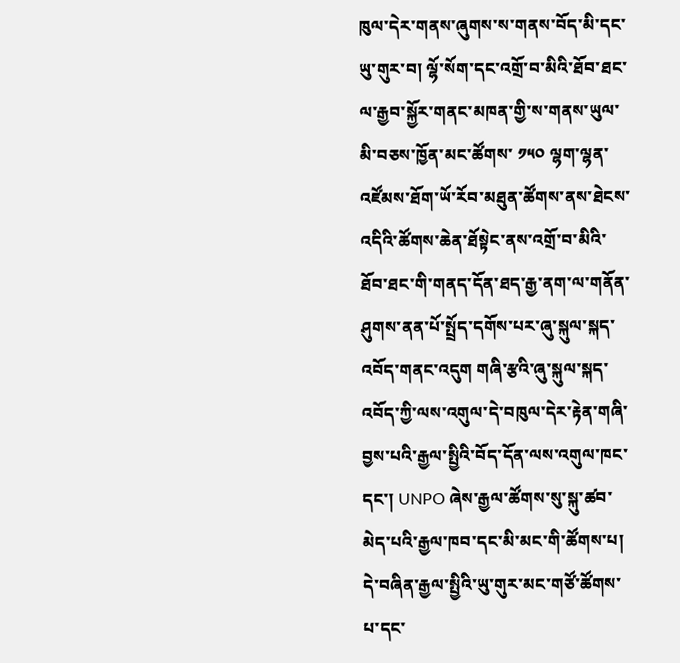ཁུལ་དེར་གནས་ཞུགས་ས་གནས་བོད་མི་དང་ཡུ་གུར་བ། ལྷོ་སོག་དང་འགྲོ་བ་མིའི་ཐོབ་ཐང་ལ་རྒྱབ་སྐྱོར་གནང་མཁན་གྱི་ས་གནས་ཡུལ་མི་བཅས་ཁྱོན་མང་ཚོགས་ ༡༥༠ ལྷག་ལྷན་འཛོམས་ཐོག་ཡོ་རོབ་མཐུན་ཚོགས་ནས་ཐེངས་འདིའི་ཚོགས་ཆེན་ཐོསྟེང་ནས་འགྲོ་བ་མིའི་ཐོབ་ཐང་གི་གནད་དོན་ཐད་རྒྱ་ནག་ལ་གནོན་ཤུགས་ནན་པོ་སྤྲོད་དགོས་པར་ཞུ་སྐུལ་སྐད་འབོད་གནང་འདུག གཞི་རྩའི་ཞུ་སྐུལ་སྐད་འབོད་ཀྱི་ལས་འགུལ་དེ་བཁུལ་དེར་རྟེན་གཞི་བྱས་པའི་རྒྱལ་སྤྱིའི་བོད་དོན་ལས་འགུལ་ཁང་དང་། UNPO ཞེས་རྒྱལ་ཚོགས་སུ་སྐུ་ཚབ་མེད་པའི་རྒྱལ་ཁབ་དང་མི་མང་གི་ཚོགས་པ། དེ་བཞིན་རྒྱལ་སྤྱིའི་ཡུ་གུར་མང་གཙོ་ཚོགས་པ་དང་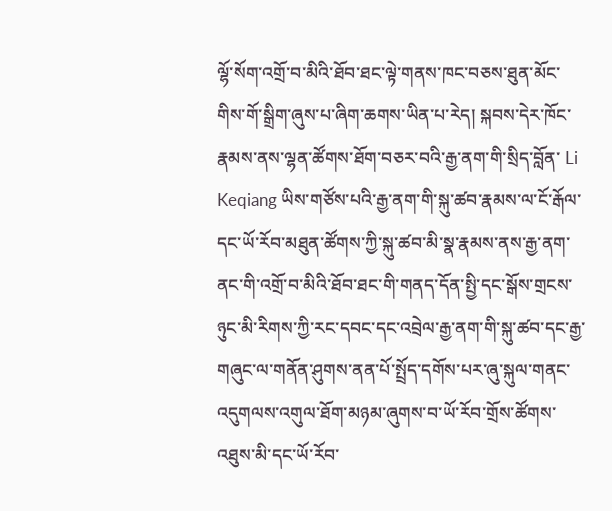ལྷོ་སོག་འགྲོ་བ་མིའི་ཐོབ་ཐང་ལྟེ་གནས་ཁང་བཅས་ཐུན་མོང་གིས་གོ་སྒྲིག་ཞུས་པ་ཞིག་ཆགས་ཡིན་པ་རེད། སྐབས་དེར་ཁོང་རྣམས་ནས་ལྷན་ཚོགས་ཐོག་བཅར་བའི་རྒྱ་ནག་གི་སྲིད་བློན་ Li Keqiang ཡིས་གཙོས་པའི་རྒྱ་ནག་གི་སྐུ་ཚབ་རྣམས་ལ་ངོ་རྒོལ་དང་ཡོ་རོབ་མཐུན་ཚོགས་ཀྱི་སྐུ་ཚབ་མི་སྣ་རྣམས་ནས་རྒྱ་ནག་ནང་གི་འགྲོ་བ་མིའི་ཐོབ་ཐང་གི་གནད་དོན་སྤྱི་དང་སྒོས་གྲངས་ཉུང་མི་རིགས་ཀྱི་རང་དབང་དང་འབྲེལ་རྒྱ་ནག་གི་སྐུ་ཚབ་དང་རྒྱ་གཞུང་ལ་གནོན་ཤུགས་ནན་པོ་སྤྲོད་དགོས་པར་ཞུ་སྐུལ་གནང་འདུགལས་འགུལ་ཐོག་མཉམ་ཞུགས་བ་ཡོ་རོབ་གྲོས་ཚོགས་འཐུས་མི་དང་ཡོ་རོབ་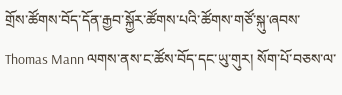གྲོས་ཚོགས་བོད་དོན་རྒྱབ་སྐྱོར་ཚོགས་པའི་ཚོགས་གཙོ་སྐུ་ཞབས་ Thomas Mann ལགས་ནས་ང་ཚོས་བོད་དང་ཡུ་གུར། སོག་པོ་བཅས་ལ་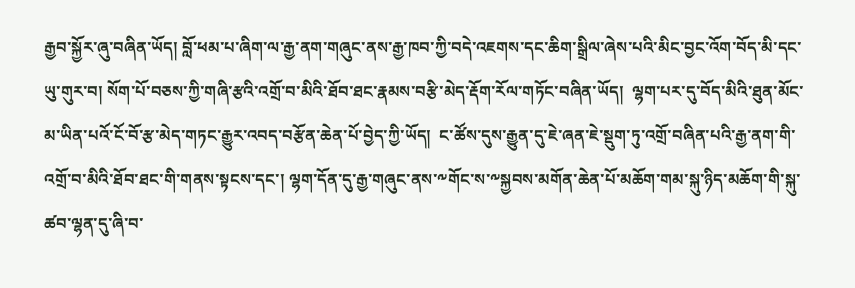རྒྱབ་སྐྱོར་ཞུ་བཞིན་ཡོད། བློ་ཕམ་པ་ཞིག་ལ་རྒྱ་ནག་གཞུང་ནས་རྒྱ་ཁབ་ཀྱི་བདེ་འཇགས་དང་ཆིག་སྒྲིལ་ཞེས་པའི་མིང་བྱང་འོག་བོད་མི་དང་ཡུ་གུར་བ། སོག་པོ་བཅས་ཀྱི་གཞི་རྩའི་འགྲོ་བ་མིའི་ཐོབ་ཐང་རྣམས་བརྩི་མེད་རྡོག་རོལ་གཏོང་བཞིན་ཡོད།  ལྷག་པར་དུ་བོད་མིའི་ཐུན་མོང་མ་ཡིན་པའོ་ངོ་བོ་རྩ་མེད་གཏང་རྒྱུར་འབད་བརྩོན་ཆེན་པོ་བྱེད་ཀྱི་ཡོད།  ང་ཚོས་དུས་རྒྱུན་དུ་ཇེ་ཞན་ཇེ་སྡུག་ཏུ་འགྲོ་བཞིན་པའི་རྒྱ་ནག་གི་འགྲོ་བ་མིའི་ཐོབ་ཐང་གི་གནས་སྟངས་དང་། ལྷག་དོན་དུ་རྒྱ་གཞུང་ནས་༸གོང་ས་༸སྐྱབས་མགོན་ཆེན་པོ་མཆོག་གམ་སྐུ་ཉིད་མཆོག་གི་སྐུ་ཚབ་ལྷན་དུ་ཞི་བ་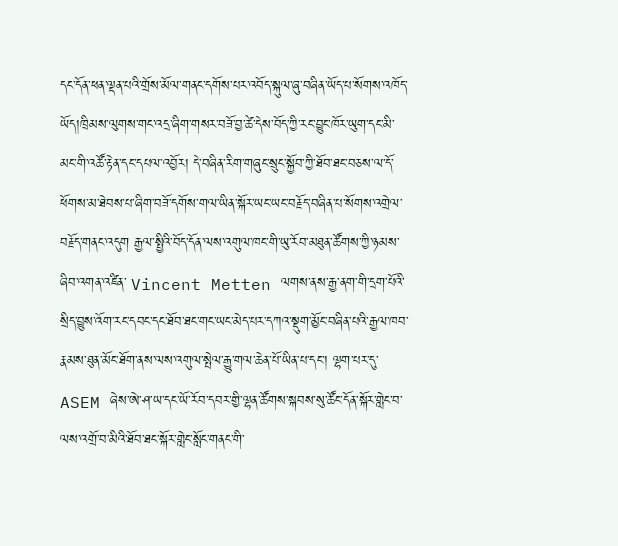དང་དོན་ཕན་ལྡན་པའི་གྲོས་མོལ་གནང་དགོས་པར་འབོད་སྐུལ་ཞུ་བཞིན་ཡོད་པ་སོགས་འཁོད་ཡོད།ཁྲིམས་ལུགས་གང་འདྲ་ཞིག་གསར་བཟོ་བྱ་ཚེ་དེས་བོད་ཀྱི་རང་བྱུང་ཁོར་ཡུག་དང་མི་མང་གི་འཚོ་རྟེན་དང་དཔལ་འབྱོར། དེ་བཞིན་རིག་གཞུང་སྲུང་སྐྱོབ་ཀྱི་ཐོབ་ཐང་བཅས་ལ་དོ་ཕོགས་མ་ཐེབས་པ་ཞིག་བཟོ་དགོས་གལ་ཡིན་སྐོར་ཡང་ཡང་བརྗོད་བཞིན་པ་སོགས་འགྲེལ་བརྗོད་གནང་འདུག རྒྱལ་སྤྱིའི་བོད་དོན་ལས་འགུལ་ཁང་གི་ཡུ་རོབ་མཐུན་ཚོགས་ཀྱི་ཉམས་ཞིབ་འགན་འཛིན་ Vincent Metten ལགས་ནས་རྒྱ་ནག་གི་དྲག་པོའི་སྲིད་བྱུས་འོག་རང་དབང་དང་ཐོབ་ཐང་གང་ཡང་མེད་པར་དཀའ་སྡུག་མྱོང་བཞིན་པའི་རྒྱལ་ཁབ་རྣམས་ཐུན་མོང་ཐོག་ནས་ལས་འགུལ་སྤེལ་རྒྱུ་གལ་ཆེན་པོ་ཡིན་པ་དང་། ལྷག་པར་དུ་ ASEM ཞེས་ཨེ་ཤ་ཡ་དང་ཡོ་རོབ་དབར་གྱི་ལྷན་ཚོགས་སྐབས་སུ་ཚོང་དོན་སྐོར་གླེང་བ་ལས་འགྲོ་བ་མིའི་ཐོབ་ཐང་སྐོར་གླེང་སློང་གནང་གི་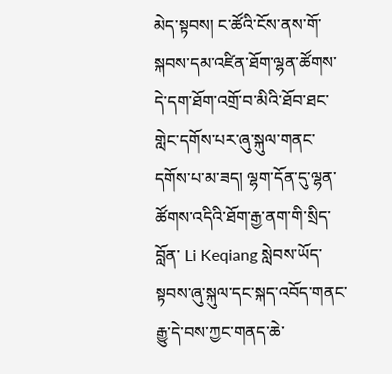མེད་སྟབས། ང་ཚོའི་ངོས་ནས་གོ་སྐབས་དམ་འཛིན་ཐོག་ལྷན་ཚོགས་དེ་དག་ཐོག་འགྲོ་བ་མིའི་ཐོབ་ཐང་གླེང་དགོས་པར་ཞུ་སྐུལ་གནང་དགོས་པ་མ་ཟད། ལྷག་དོན་དུ་ལྷན་ཚོགས་འདིའི་ཐོག་རྒྱ་ནག་གི་སྲིད་བློན་ Li Keqiang སླེབས་ཡོད་སྟབས་ཞུ་སྐུལ་དང་སྐད་འབོད་གནང་རྒྱུ་དེ་བས་ཀྱང་གནད་ཆེ་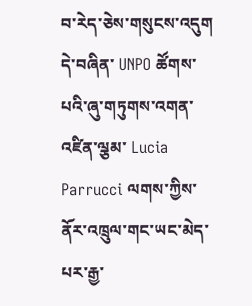བ་རེད་ཅེས་གསུངས་འདུག  དེ་བཞིན་ UNPO ཚོགས་པའི་ཞུ་གཏུགས་འགན་འཛིན་ལྕམ་ Lucia Parrucci ལགས་ཀྱིས་ནོར་འཁྲུལ་གང་ཡང་མེད་པར་རྒྱ་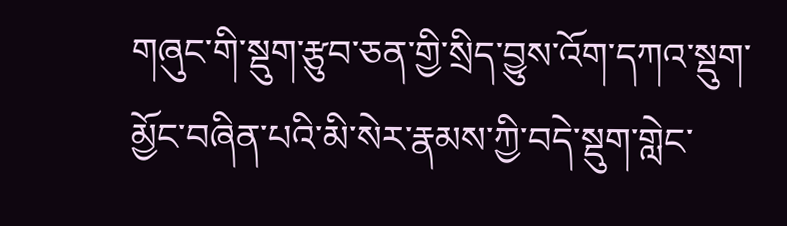གཞུང་གི་སྡུག་རྩུབ་ཅན་གྱི་སྲིད་བྱུས་འོག་དཀའ་སྡུག་མྱོང་བཞིན་པའི་མི་སེར་རྣམས་ཀྱི་བདེ་སྡུག་གླེང་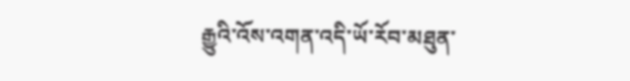རྒྱུའི་འོས་འགན་འདི་ཡོ་རོབ་མཐུན་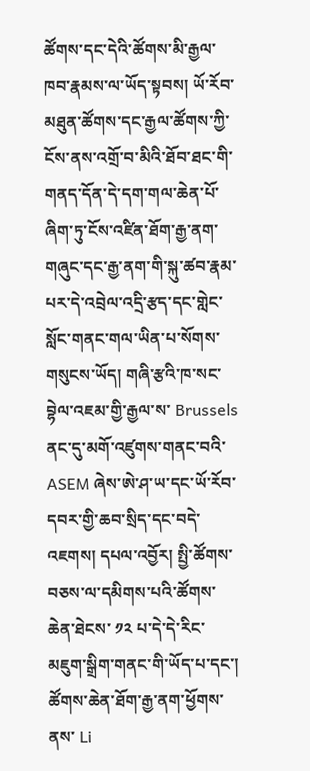ཚོགས་དང་དེའི་ཚོགས་མི་རྒྱལ་ཁབ་རྣམས་ལ་ཡོད་སྟབས། ཡོ་རོབ་མཐུན་ཚོགས་དང་རྒྱལ་ཚོགས་ཀྱི་ངོས་ནས་འགྲོ་བ་མིའི་ཐོབ་ཐང་གི་གནད་དོན་དེ་དག་གལ་ཆེན་པོ་ཞིག་ཏུ་ངོས་འཛིན་ཐོག་རྒྱ་ནག་གཞུང་དང་རྒྱ་ནག་གི་སྐུ་ཚབ་རྣམ་པར་དེ་འབྲེལ་འདྲི་རྩད་དང་གླེང་སློང་གནང་གལ་ཡིན་པ་སོགས་གསུངས་ཡོད། གཞི་རྩའི་ཁ་སང་བྷེལ་འཇམ་གྱི་རྒྱལ་ས་ Brussels ནང་དུ་མགོ་འཛུགས་གནང་བའི་ ASEM ཞེས་ཨེ་ཤ་ཡ་དང་ཡོ་རོབ་དབར་གྱི་ཆབ་སྲིད་དང་བདེ་འཇགས། དཔལ་འབྱོར། སྤྱི་ཚོགས་བཅས་ལ་དམིགས་པའི་ཚོགས་ཆེན་ཐེངས་ ༡༢ པ་དེ་དེ་རིང་མཇུག་སྒྲིག་གནང་གི་ཡོད་པ་དང་། ཚོགས་ཆེན་ཐོག་རྒྱ་ནག་ཕྱོགས་ནས་ Li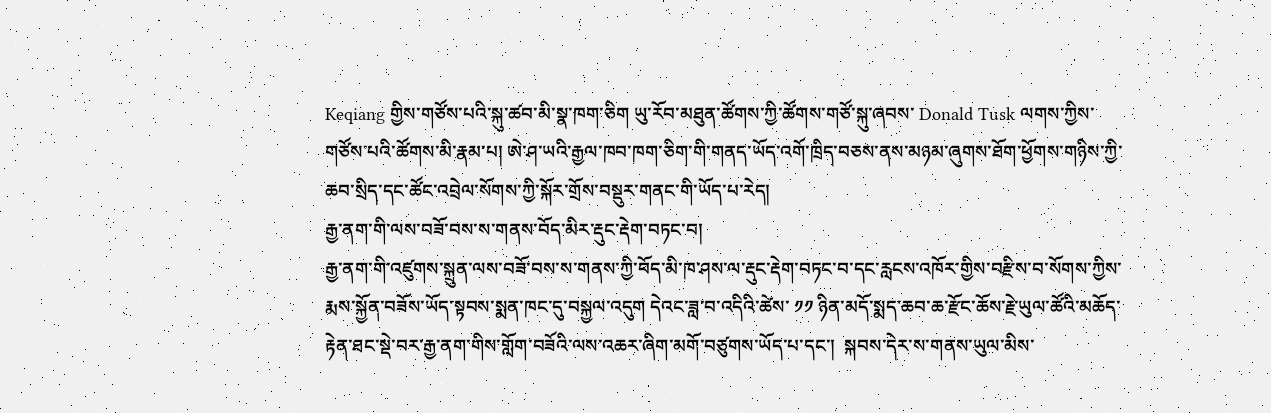Keqiang གྱིས་གཙོས་པའི་སྐུ་ཚབ་མི་སྣ་ཁག་ཅིག ཡུ་རོབ་མཐུན་ཚོགས་ཀྱི་ཚོགས་གཙོ་སྐུ་ཞབས་ Donald Tusk ལགས་ཀྱིས་གཙོས་པའི་ཚོགས་མི་རྣམ་པ། ཨེ་ཤ་ཡའི་རྒྱལ་ཁབ་ཁག་ཅིག་གི་གནད་ཡོད་འགོ་ཁྲིད་བཅས་ནས་མཉམ་ཞུགས་ཐོག་ཕྱོགས་གཉིས་ཀྱི་ཆབ་སྲིད་དང་ཚོང་འབྲེལ་སོགས་ཀྱི་སྐོར་གྲོས་བསྡུར་གནང་གི་ཡོད་པ་རེད།
རྒྱ་ནག་གི་ལས་བཟོ་བས་ས་གནས་བོད་མིར་རྡུང་རྡེག་བཏང་བ།
རྒྱ་ནག་གི་འཛུགས་སྐྲུན་ལས་བཟོ་བས་ས་གནས་ཀྱི་བོད་མི་ཁ་ཤས་ལ་རྡུང་རྡེག་བཏང་བ་དང་རླངས་འཁོར་གྱིས་བརྫིས་བ་སོགས་ཀྱིས་རྨས་སྐྱོན་བཟོས་ཡོད་སྟབས་སྨན་ཁང་དུ་བསྐྱལ་འདུག དེའང་ཟླ་བ་འདིའི་ཚེས་ ༡༡ ཉིན་མདོ་སྨད་ཆབ་ཆ་རྫོང་ཆོས་རྗེ་ཡུལ་ཚོའི་མཆོད་རྟེན་ཐང་སྡེ་བར་རྒྱ་ནག་གིས་གློག་བཟོའི་ལས་འཆར་ཞིག་མགོ་བཙུགས་ཡོད་པ་དང་།  སྐབས་དེར་ས་གནས་ཡུལ་མིས་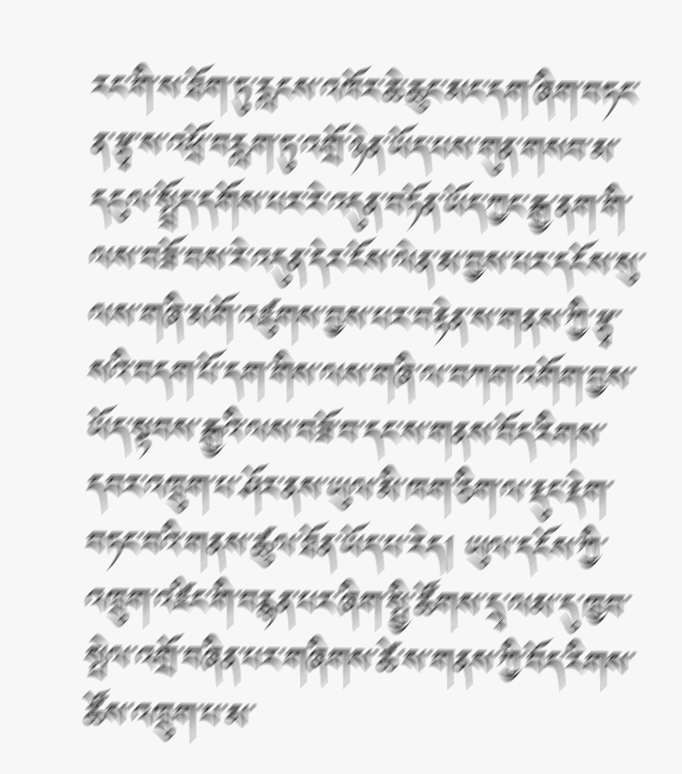རང་གི་ས་ཐོག་ཏུ་རླངས་འཁོར་ཆེ་ཆུང་མང་དག་ཞིག་བཏང་ན་རྩྭ་ས་འཕྲོ་བརླག་ཏུ་འགྲོ་ཉེན་ཡོད་པས་གུན་གསབ་མ་དངུལ་སྤྲོད་དགོས་པར་རེ་འདུན་བཏོན་ཡོད་ཀྱང་རྒྱ་ནག་གི་ལས་བཟོ་བས་རེ་འདུན་དེར་ངོས་ལེན་མ་བྱས་པར་དངོས་སུ་ལས་གཞི་མགོ་འཛུགས་བྱས་པར་བརྟེན་ས་གནས་ཀྱི་རྩྭ་སའི་བདག་པོ་དག་གིས་ལས་གཞི་ལ་བཀག་འགོག་བྱས་ཡོད་སྟབས་རྒྱའི་ལས་བཟོ་བ་དང་ས་གནས་བོད་རིགས་དབར་འཁྲུག་པ་ཤོར་ནས་ཡུལ་མི་ཁག་ཅིག་ལ་རྡུང་རྡེག་བཏང་བའི་གནས་ཚུལ་ཐོན་ཡོད་པ་རེད། ཡུལ་དངོས་ཀྱི་འཁྲུག་འཛིང་གི་བརྙན་པར་ཞིག་སྤྱི་ཚོགས་དྲྭ་ལམ་དུ་ཁྱབ་སྤེལ་འགྲོ་བཞིན་པར་གཞིགས་ཚེ་ས་གནས་ཀྱི་བོད་རིགས་ཚོས་འཁྲུག་པ་མ་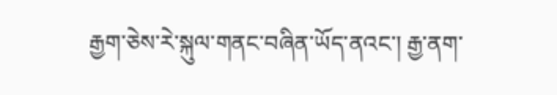རྒྱག་ཅེས་རེ་སྐུལ་གནང་བཞིན་ཡོད་ནའང་། རྒྱ་ནག་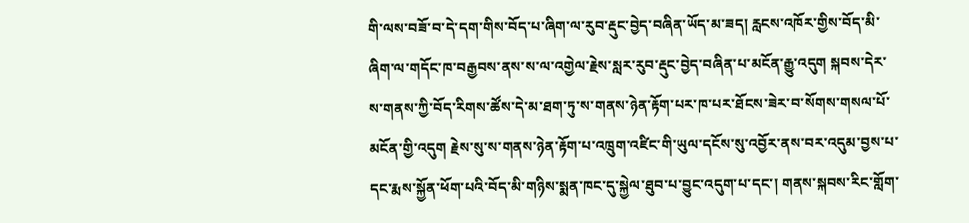གི་ལས་བཟོ་བ་དེ་དག་གིས་བོད་པ་ཞིག་ལ་རུབ་རྡུང་བྱེད་བཞིན་ཡོད་མ་ཟད། རླངས་འཁོར་གྱིས་བོད་མི་ཞིག་ལ་གདོང་ཁ་བརྒྱབས་ནས་ས་ལ་འགྱེལ་རྗེས་སླར་རུབ་རྡུང་བྱེད་བཞིན་པ་མངོན་རྒྱུ་འདུག སྐབས་དེར་ས་གནས་ཀྱི་བོད་རིགས་ཚོས་དེ་མ་ཐག་ཏུ་ས་གནས་ཉེན་རྟོག་པར་ཁ་པར་ཐོངས་ཟེར་བ་སོགས་གསལ་པོ་མངོན་གྱི་འདུག རྗེས་སུ་ས་གནས་ཉེན་རྟོག་པ་འཁྲུག་འཛིང་གི་ཡུལ་དངོས་སུ་འབྱོར་ནས་བར་འདུམ་བྱས་པ་དང་རྨས་སྐྱོན་ཕོག་པའི་བོད་མི་གཉིས་སྨན་ཁང་དུ་སྐྱེལ་ཐུབ་པ་བྱུང་འདུག་པ་དང་། གནས་སྐབས་རིང་གློག་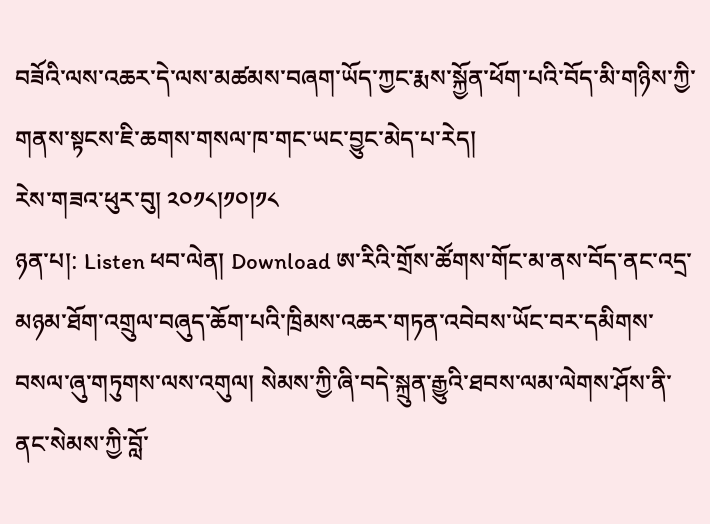བཟོའི་ལས་འཆར་དེ་ལས་མཚམས་བཞག་ཡོད་ཀྱང་རྨས་སྐྱོན་ཕོག་པའི་བོད་མི་གཉིས་ཀྱི་གནས་སྟངས་ཇི་ཆགས་གསལ་ཁ་གང་ཡང་བྱུང་མེད་པ་རེད།
རེས་གཟའ་ཕུར་བུ། ༢༠༡༨།༡༠།༡༨
ཉན་པ།: Listen ཕབ་ལེན། Download ཨ་རིའི་གྲོས་ཚོགས་གོང་མ་ནས་བོད་ནང་འདྲ་མཉམ་ཐོག་འགྲུལ་བཞུད་ཆོག་པའི་ཁྲིམས་འཆར་གཏན་འབེབས་ཡོང་བར་དམིགས་བསལ་ཞུ་གཏུགས་ལས་འགུལ། སེམས་ཀྱི་ཞི་བདེ་སྐྲུན་རྒྱུའི་ཐབས་ལམ་ལེགས་ཤོས་ནི་ནང་སེམས་ཀྱི་བློ་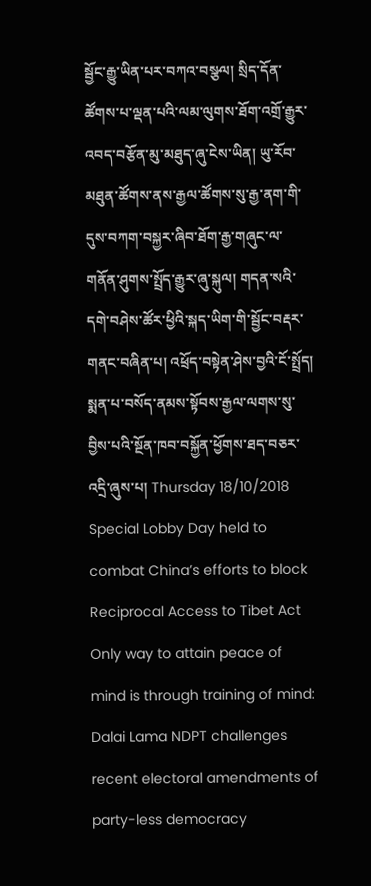སྦྱོང་རྒྱུ་ཡིན་པར་བཀའ་བསྩལ། སྲིད་དོན་ཚོགས་པ་ལྡན་པའི་ལམ་ལུགས་ཐོག་འགྲོ་རྒྱུར་འབད་བརྩོན་མུ་མཐུད་ཞུ་ངེས་ཡིན། ཡུ་རོབ་མཐུན་ཚོགས་ནས་རྒྱལ་ཚོགས་སུ་རྒྱ་ནག་གི་དུས་བཀག་བསྐྱར་ཞིབ་ཐོག་རྒྱ་གཞུང་ལ་གནོན་ཤུགས་སྤྲོད་རྒྱུར་ཞུ་སྐུལ། གདན་སའི་དགེ་བཤེས་ཚོར་ཕྱིའི་སྐད་ཡིག་གི་སྦྱོང་བརྡར་གནང་བཞིན་པ། འཕྲོད་བསྟེན་ཤེས་བྱའི་ངོ་སྤྲོད། སྨན་པ་བསོད་ནམས་སྟོབས་རྒྱལ་ལགས་སུ་བྱིས་པའི་སྔོན་ཁབ་བསྐྱོན་ཕྱོགས་ཐད་བཅར་འདྲི་ཞུས་པ། Thursday 18/10/2018 Special Lobby Day held to combat China’s efforts to block Reciprocal Access to Tibet Act Only way to attain peace of mind is through training of mind: Dalai Lama NDPT challenges recent electoral amendments of party-less democracy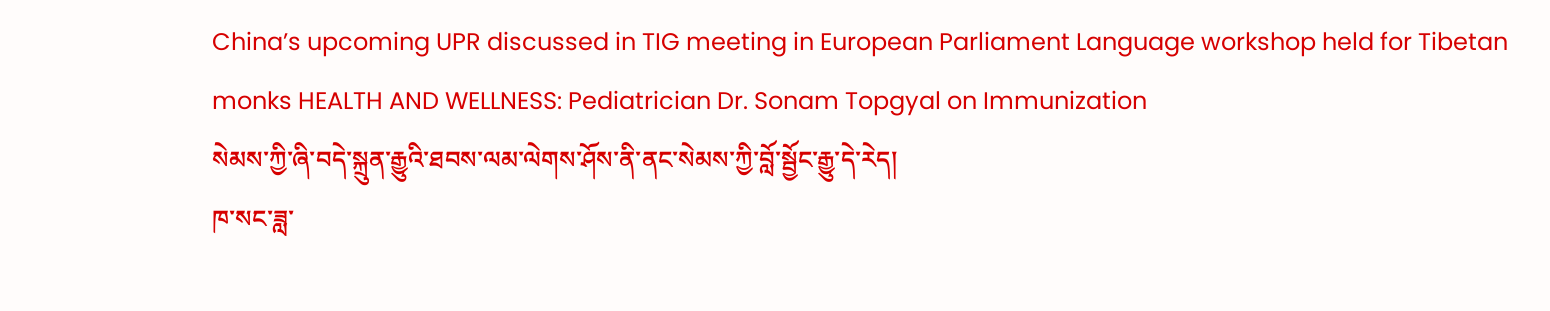China’s upcoming UPR discussed in TIG meeting in European Parliament Language workshop held for Tibetan monks HEALTH AND WELLNESS: Pediatrician Dr. Sonam Topgyal on Immunization
སེམས་ཀྱི་ཞི་བདེ་སྐྲུན་རྒྱུའི་ཐབས་ལམ་ལེགས་ཤོས་ནི་ནང་སེམས་ཀྱི་བློ་སྦྱོང་རྒྱུ་དེ་རེད།
ཁ་སང་ཟླ་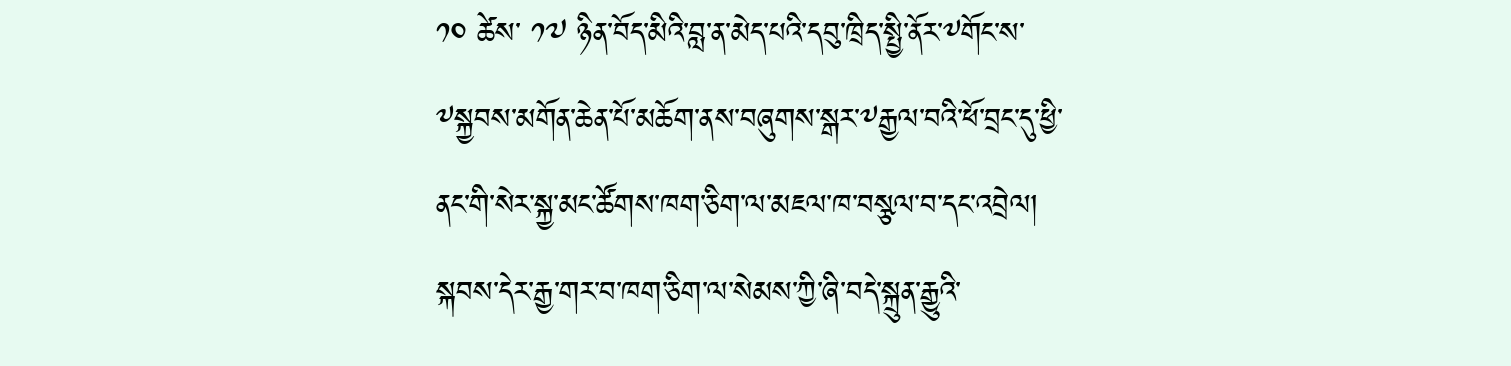༡༠ ཚེས་ ༡༧ ཉིན་བོད་མིའི་བླ་ན་མེད་པའི་དབུ་ཁྲིད་སྤྱི་ནོར་༸གོང་ས་༸སྐྱབས་མགོན་ཆེན་པོ་མཆོག་ནས་བཞུགས་སྒར་༸རྒྱལ་བའི་ཕོ་བྲང་དུ་ཕྱི་ནང་གི་སེར་སྐྱ་མང་ཚོགས་ཁག་ཅིག་ལ་མཇལ་ཁ་བསྩལ་བ་དང་འབྲེལ། སྐབས་དེར་རྒྱ་གར་བ་ཁག་ཅིག་ལ་སེམས་ཀྱི་ཞི་བདེ་སྐྲུན་རྒྱུའི་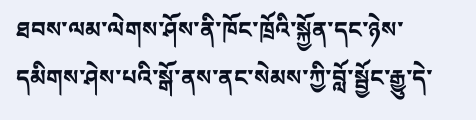ཐབས་ལམ་ལེགས་ཤོས་ནི་ཁོང་ཁྲོའི་སྐྱོན་དང་ཉེས་དམིགས་ཤེས་པའི་སྒོ་ནས་ནང་སེམས་ཀྱི་བློ་སྦྱོང་རྒྱུ་དེ་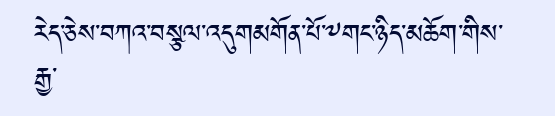རེད་ཅེས་བཀའ་བསྩལ་འདུགམགོན་པོ་༸གང་ཉིད་མཆོག་གིས་རྒྱ་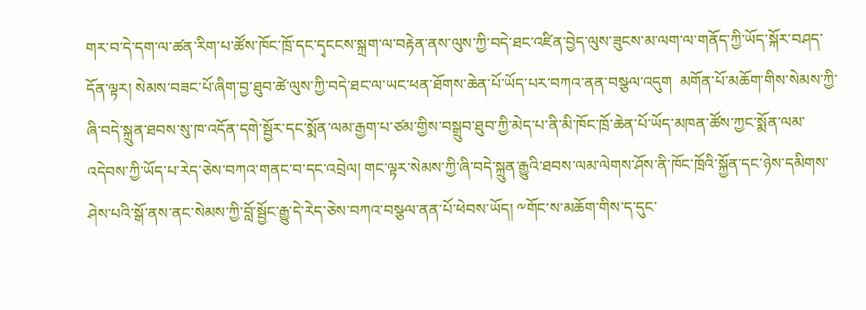གར་བ་དེ་དག་ལ་ཚན་རིག་པ་ཚོས་ཁོང་ཁྲོ་དང་དྭངངས་སྐྲག་ལ་བརྟེན་ནས་ལུས་ཀྱི་བདེ་ཐང་འཛིན་བྱེད་ལུས་ཟུངས་མ་ལག་ལ་གནོད་ཀྱི་ཡོད་སྐོར་བཤད་དོན་ལྟར། སེམས་བཟང་པོ་ཞིག་བྱ་ཐུབ་ཚེ་ལུས་ཀྱི་བདེ་ཐང་ལ་ཡང་ཕན་ཐོགས་ཆེན་པོ་ཡོད་པར་བཀའ་ནན་བསྩལ་འདུག  མགོན་པོ་མཆོག་གིས་སེམས་ཀྱི་ཞི་བདེ་སྐྲུན་ཐབས་སུ་ཁ་འདོན་དགེ་སྦྱོར་དང་སྨོན་ལམ་རྒྱག་པ་ཙམ་གྱིས་བསྒྲུབ་ཐུབ་ཀྱི་མེད་པ་ནི་མི་ཁོང་ཁྲོ་ཆེན་པོ་ཡོད་མཁན་ཚོས་ཀྱང་སྨོན་ལམ་འདེབས་ཀྱི་ཡོད་པ་རེད་ཅེས་བཀའ་གནང་བ་དང་འབྲེལ། གང་ལྟར་སེམས་ཀྱི་ཞི་བདེ་སྐྲུན་རྒྱུའི་ཐབས་ལམ་ལེགས་ཤོས་ནི་ཁོང་ཁྲོའི་སྐྱོན་དང་ཉེས་དམིགས་ཤེས་པའི་སྒོ་ནས་ནང་སེམས་ཀྱི་བློ་སྦྱོང་རྒྱུ་དེ་རེད་ཅེས་བཀའ་བསྩལ་ནན་པོ་ཕེབས་ཡོད། ༸གོང་ས་མཆོག་གིས་ད་དུང་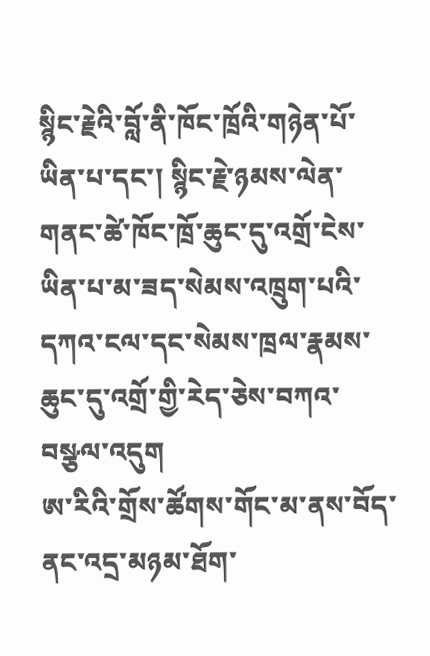སྙིང་རྗེའི་བློ་ནི་ཁོང་ཁྲོའི་གཉེན་པོ་ཡིན་པ་དང་། སྙིང་རྗེ་ཉམས་ལེན་གནང་ཚེ་ཁོང་ཁྲོ་ཆུང་དུ་འགྲོ་ངེས་ཡིན་པ་མ་ཟད་སེམས་འཁྲུག་པའི་དཀའ་ངལ་དང་སེམས་ཁྲལ་རྣམས་ཆུང་དུ་འགྲོ་གྱི་རེད་ཅེས་བཀའ་བསྩལ་འདུག
ཨ་རིའི་གྲོས་ཚོགས་གོང་མ་ནས་བོད་ནང་འདྲ་མཉམ་ཐོག་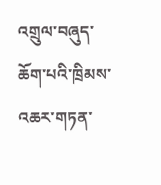འགྲུལ་བཞུད་ཆོག་པའི་ཁྲིམས་འཆར་གཏན་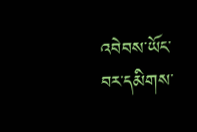འབེབས་ཡོང་བར་དམིགས་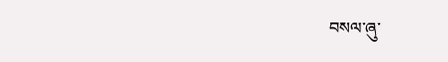བསལ་ཞུ་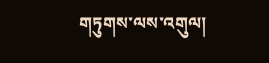གཏུགས་ལས་འགུལ།